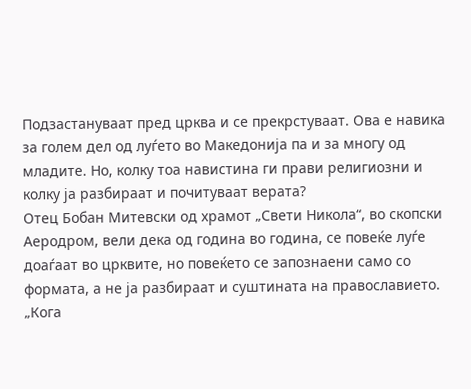Подзастануваат пред црква и се прекрстуваат. Ова е навика за голем дел од луѓето во Македонија па и за многу од младите. Но, колку тоа навистина ги прави религиозни и колку ја разбираат и почитуваат верата?
Отец Бобан Митевски од храмот „Свети Никола“, во скопски Аеродром, вели дека од година во година, се повеќе луѓе доаѓаат во црквите, но повеќето се запознаени само со формата, а не ја разбираат и суштината на православието.
„Кога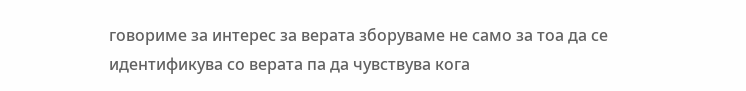говориме за интерес за верата зборуваме не само за тоа да се идентификува со верата па да чувствува кога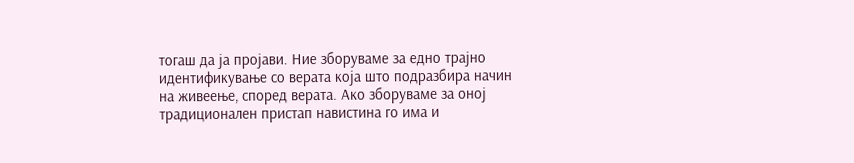тогаш да ја пројави. Ние зборуваме за едно трајно идентификување со верата која што подразбира начин на живеење, според верата. Ако зборуваме за оној традиционален пристап навистина го има и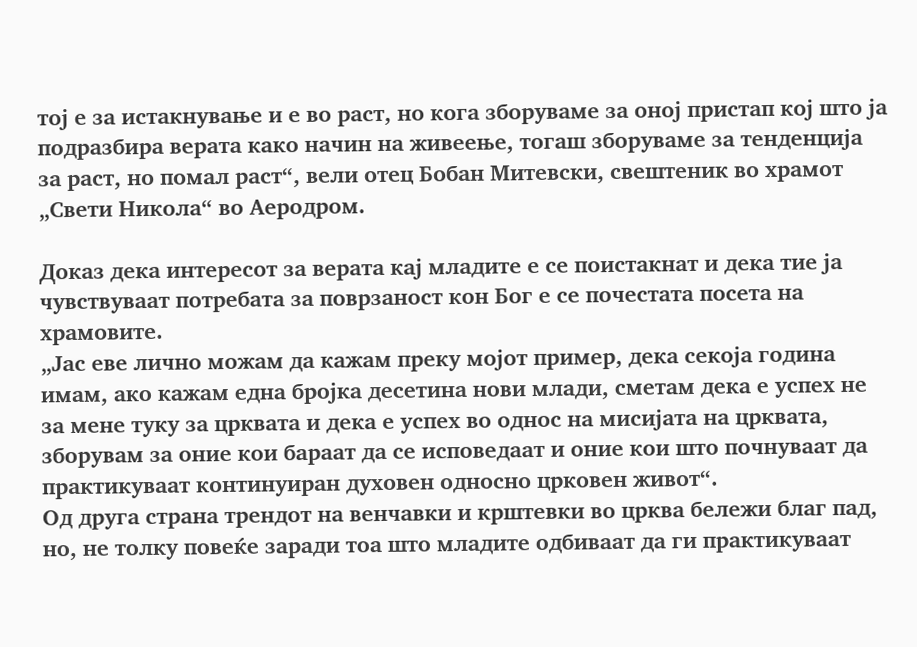тој е за истакнување и е во раст, но кога зборуваме за оној пристап кој што ја подразбира верата како начин на живеење, тогаш зборуваме за тенденција за раст, но помал раст“, вели отец Бобан Митевски, свештеник во храмот „Свети Никола“ во Аеродром.

Доказ дека интересот за верата кај младите е се поистакнат и дека тие ја чувствуваат потребата за поврзаност кон Бог е се почестата посета на храмовите.
„Јас еве лично можам да кажам преку мојот пример, дека секоја година имам, ако кажам една бројка десетина нови млади, сметам дека е успех не за мене туку за црквата и дека е успех во однос на мисијата на црквата, зборувам за оние кои бараат да се исповедаат и оние кои што почнуваат да практикуваат континуиран духовен односно црковен живот“.
Од друга страна трендот на венчавки и крштевки во црква бележи благ пад, но, не толку повеќе заради тоа што младите одбиваат да ги практикуваат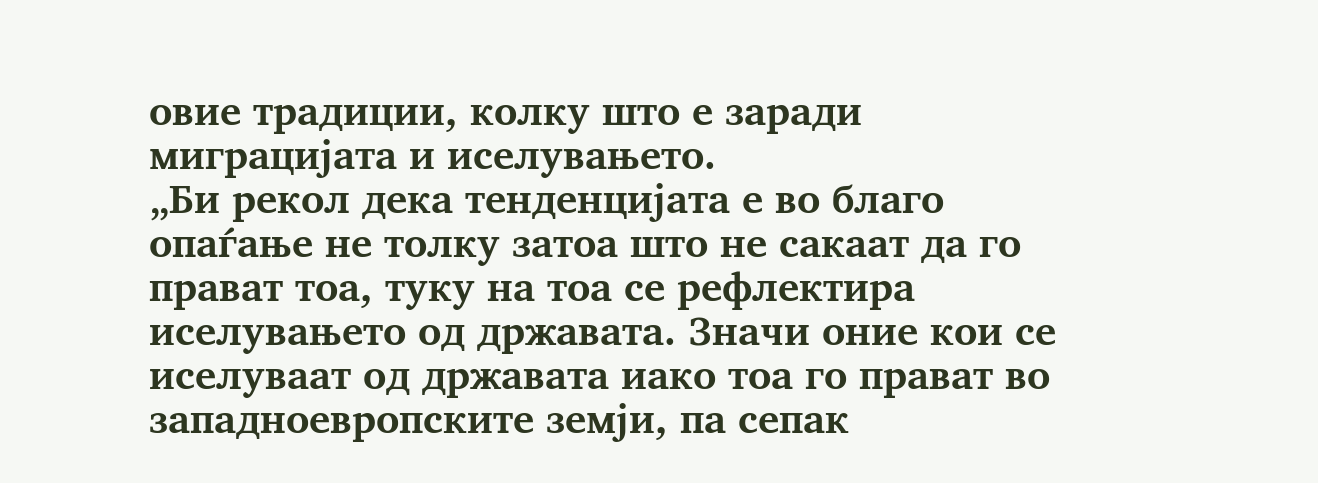овие традиции, колку што е заради миграцијата и иселувањето.
„Би рекол дека тенденцијата е во благо опаѓање не толку затоа што не сакаат да го прават тоа, туку на тоа се рефлектира иселувањето од државата. Значи оние кои се иселуваат од државата иако тоа го прават во западноевропските земји, па сепак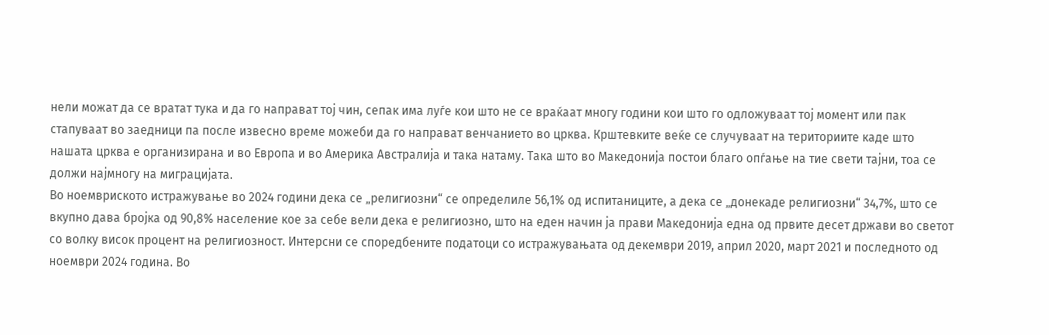нели можат да се вратат тука и да го направат тој чин, сепак има луѓе кои што не се враќаат многу години кои што го одложуваат тој момент или пак стапуваат во заедници па после извесно време можеби да го направат венчанието во црква. Крштевките веќе се случуваат на териториите каде што нашата црква е организирана и во Европа и во Америка Австралија и така натаму. Така што во Македонија постои благо опѓање на тие свети тајни, тоа се должи најмногу на миграцијата.
Во ноемвриското истражувањe во 2024 години дека се „религиозни“ се определиле 56,1% од испитаниците, а дека се „донекаде религиозни“ 34,7%, што се вкупно дава бројка од 90,8% население кое за себе вели дека е религиозно, што на еден начин ја прави Македонија една од првите десет држави во светот со волку висок процент на религиозност. Интерсни се споредбените податоци со истражувањата од декември 2019, април 2020, март 2021 и последното од ноември 2024 година. Во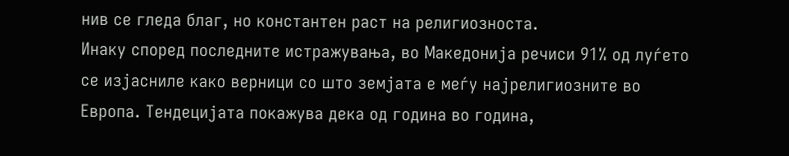нив се гледа благ, но константен раст на религиозноста.
Инаку според последните истражувања, во Македонија речиси 91% од луѓето се изјасниле како верници со што земјата е меѓу најрелигиозните во Европа. Тендецијата покажува дека од година во година,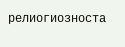релиогиозноста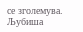се зголемува.
Љубиша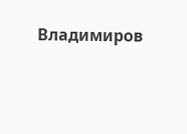Владимиров